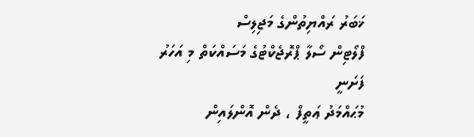ޚަބަރު ރައްޔިތުންގެ މަޖިލިސް
ފްލޯޓިން ސޯލާ ޕްރޮޖެކްޓުގެ މަސައްކަތް މި އަހަރު ފަށަނީ
މުޙައްމަދު ޢަތީފް ، ދެން އޮންލައިން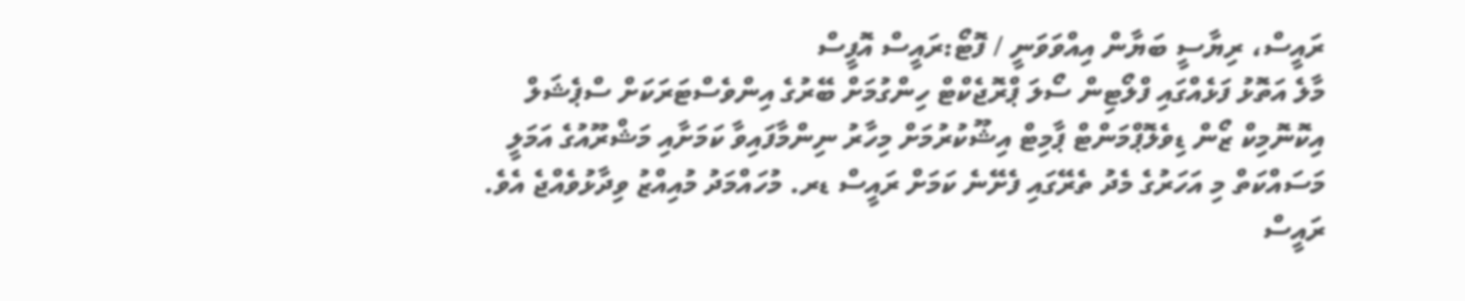ރައީސް، ރިޔާސީ ބަޔާން އިއްވަވަނީ / ފޮޓޯ:ރައީސް އޮފީސް
މާލެ އަތޮޅު ފަޅެއްގައި ފްލޯޓިން ސޯލަ ޕްރޮޖެކްޓް ހިންގުމަށް ބޭރުގެ އިންވެސްޓަރަކަށް ސްޕެޝަލް އިކޮނޮމިކް ޒޯން ޑިވެލޮޕްމަންޓް ޕާމިޓް އިޝޫކުރުމަށް މިހާރު ނިންމާފައިވާ ކަމަށާއި މަޝްރޫއުގެ އަމަލީ މަސައްކަތް މި އަހަރުގެ މެދު ތެރޭގައި ފެށޭނެ ކަމަށް ރައީސް ޑރ. މުހައްމަދު މުއިއްޒު ވިދާޅުވެއްޖެ އެވެ.
ރައީސް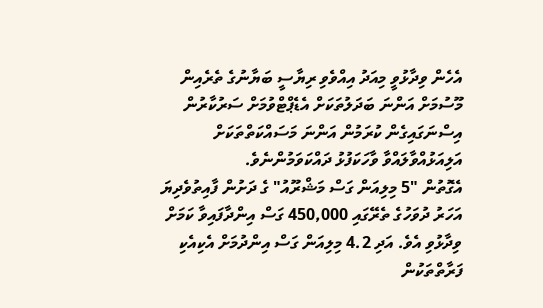އެހެން ވިދާޅުވީ މިއަދު އިއްވެވި ރިޔާސީ ބަޔާނުގެ ތެރެއިން މޫސުމަށް އަންނަ ބަދަލުތަކަށް އެޑެޕްޓްވުމަށް ސަރުކާރުން އިސްނަގައިގެން ކުރަމުން އަންނަ މަސައްކަތްތަކަށް އަލިއަޅުއްވާލައްވާ ވާހަކަފުޅު ދައްކަވަމުންނެވެ.
އެގޮތުން "5 މިލިއަން ގަސް މަޝްރޫއު" ގެ ދަށުން ފާއިތުވެދިޔަ އަހަރު ދުވަހުގެ ތެރޭގައި 450,000 ގަސް އިންދާފައިވާ ކަމަށް ވިދާޅުވި އެވެ. އަދި 4.2 މިލިއަން ގަސް އިންދުމަށް އެކިއެކި ފަރާތްތަކުން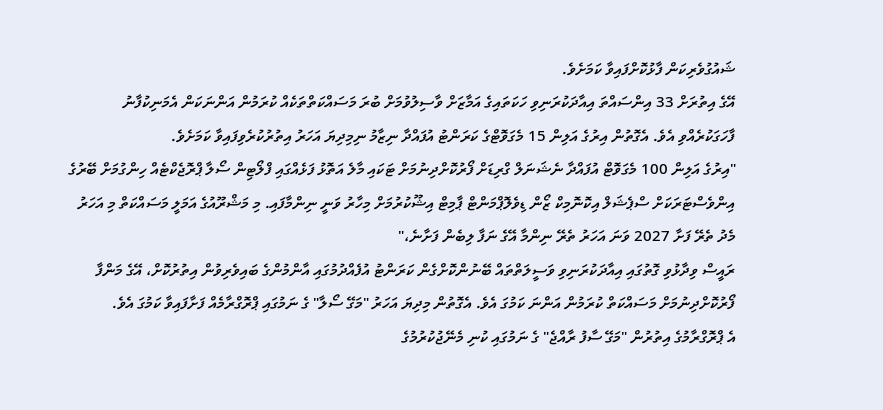ޝައުގުވެރިކަން ފާޅުކޮށްފައިވާ ކަމަށެވެ.
އޭގެ އިތުރަށް 33 އިންސައްތަ އިއާދަކުރަނިވި ހަކަތައިގެ އަމާޒަށް ވާސިލުވުމަށް ބުރަ މަސައްކަތްތަކެއް ކުރަމުން އަންނަކަން އެމަނިކުފާނު ފާހަގަކުރެއްވި އެވެ. އެގޮތުން އިރުގެ އަލިން 15 މެގަވޮޓްގެ ކަރަންޓު އުފައްދާ ނިޒާމު ނިމިދިޔަ އަހަރު އިތުރުކުރެވިފައިވާ ކަމަށެވެ.
"އިރުގެ އަލިން 100 މެގަވޮޓް އުފައްދާ ނެޝަނަލް ގްރިޑަށް ފޯރުކޮށްދިނުމަށް ޓަކައި މާލެ އަތޮޅު ފަޅެއްގައި ފްލޯޓިން ސޯލާ ޕްރޮޖެކްޓެއް ހިންގުމަށް ބޭރުގެ އިންވެސްޓަރަކަށް ސްޕެޝަލް އިކޮނޮމިކް ޒޯން ޑިވެލޮޕްމަންޓް ޕާމިޓް އިޝޫކުރުމަށް މިހާރު ވަނީ ނިންމާފައި. މި މަޝްރޫއުގެ އަމަލީ މަސައްކަތް މި އަހަރު މެދު ތެރޭ ފަށާ 2027 ވަނަ އަހަރު ތެރޭ ނިންމާ އޭގެ ނަފާ ލިބެން ފަށާނެ،"
ރައީސް ވިދާޅުވި ގޮތުގައި އިއާދަކުރަނިވި ވަސީލަތްތައް ބޭނުންކޮށްގެން ކަރަންޓު އުފެއްދުމުގައި އާންމުންގެ ބައިވެރިވުން އިތުރުކޮށް، އޭގެ މަންފާ ފޯރުކޮށްދިނުމަށް މަސައްކަތް ކުރަމުން އަންނަ ކަމުގަ އެވެ. އެގޮތުން މިދިޔަ އަހަރު "މަގޭ ސޯލާ" ގެ ނަމުގައި ޕްރޮގްރާމެއް ފަށާފައިވާ ކަމުގަ އެވެ.
އެ ޕްރޮގްރާމުގެ އިތުރުން "މަގޭ ސާފު ރާއްޖެ" ގެ ނަމުގައި ކުނި މެނޭޖުކުރުމުގެ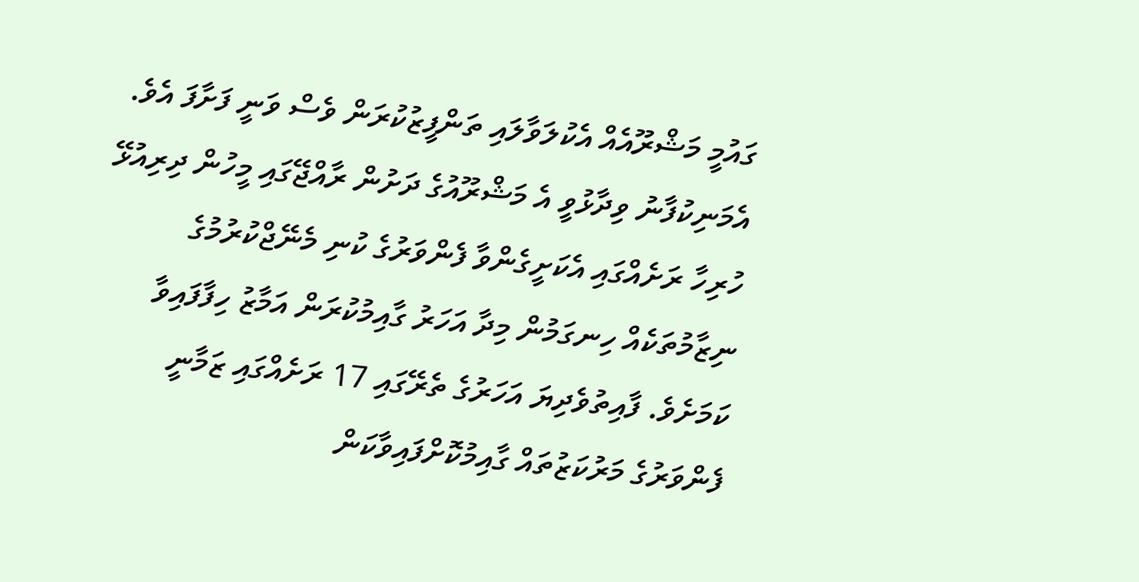ގައުމީ މަޝްރޫއެއް އެކުލަވާލައި ތަންފީޒުކުރަން ވެސް ވަނީ ފަށާފަ އެވެ. އެމަނިކުފާނު ވިދާޅުވީ އެ މަޝްރޫއުގެ ދަށުން ރާއްޖޭގައި މީހުން ދިރިއުޅޭ ހުރިހާ ރަށެއްގައި އެކަށީގެންވާ ފެންވަރުގެ ކުނި މެނޭޖްކުރުމުގެ ނިޒާމުތަކެއް ހިނގަމުން މިދާ އަހަރު ގާއިމުކުރަން އަމާޒު ހިފާފައިވާ ކަމަށެވެ. ފާއިތުވެދިޔަ އަހަރުގެ ތެރޭގައި 17 ރަށެއްގައި ޒަމާނީ ފެންވަރުގެ މަރުކަޒުތައް ގާއިމުކޮށްފައިވާކަން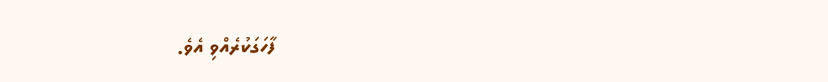ފާހަގަކުރެއްވި އެވެ.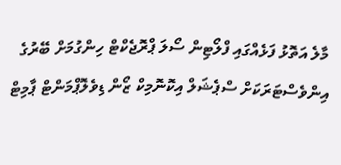މާލެ އަތޮޅު ފަޅެއްގައި ފްލޯޓިން ސޯލަ ޕްރޮޖެކްޓް ހިންގުމަށް ބޭރުގެ އިންވެސްޓަރަކަށް ސްޕެޝަލް އިކޮނޮމިކް ޒޯން ޑިވެލޮޕްމަންޓް ޕާމިޓް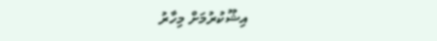އިޝޫކުރުމަށް މިހާރު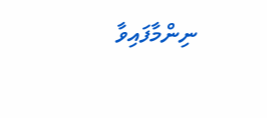ނިންމާފައިވާ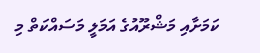ކަމަށާއި މަޝްރޫއުގެ އަމަލީ މަސައްކަތް މި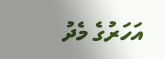އަހަރުގެ މެދު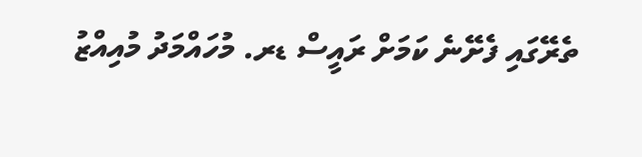ތެރޭގައި ފެށޭނެ ކަމަށް ރައީސް ޑރ. މުހައްމަދު މުއިއްޒު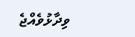ވިދާޅުވެއްޖެ